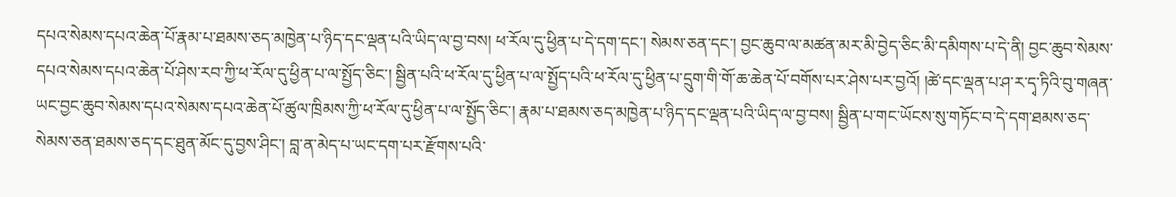དཔའ་སེམས་དཔའ་ཆེན་པོ་རྣམ་པ་ཐམས་ཅད་མཁྱེན་པ་ཉིད་དང་ལྡན་པའི་ཡིད་ལ་བྱ་བས། ཕ་རོལ་དུ་ཕྱིན་པ་དེ་དག་དང་། སེམས་ཅན་དང་། བྱང་ཆུབ་ལ་མཚན་མར་མི་བྱེད་ཅིང་མི་དམིགས་པ་དེ་ནི། བྱང་ཆུབ་སེམས་དཔའ་སེམས་དཔའ་ཆེན་པོ་ཤེས་རབ་ཀྱི་ཕ་རོལ་དུ་ཕྱིན་པ་ལ་སྤྱོད་ཅིང་། སྦྱིན་པའི་ཕ་རོལ་དུ་ཕྱིན་པ་ལ་སྤྱོད་པའི་ཕ་རོལ་དུ་ཕྱིན་པ་དྲུག་གི་གོ་ཆ་ཆེན་པོ་བགོས་པར་ཤེས་པར་བྱའོ། །ཚེ་དང་ལྡན་པ་ཤ་ར་དྭ་ཏིའི་བུ་གཞན་ཡང་བྱང་ཆུབ་སེམས་དཔའ་སེམས་དཔའ་ཆེན་པོ་ཚུལ་ཁྲིམས་ཀྱི་ཕ་རོལ་དུ་ཕྱིན་པ་ལ་སྤྱོད་ཅིང་། རྣམ་པ་ཐམས་ཅད་མཁྱེན་པ་ཉིད་དང་ལྡན་པའི་ཡིད་ལ་བྱ་བས། སྦྱིན་པ་གང་ཡོངས་སུ་གཏོང་བ་དེ་དག་ཐམས་ཅད་སེམས་ཅན་ཐམས་ཅད་དང་ཐུན་མོང་དུ་བྱས་ཤིང་། བླ་ན་མེད་པ་ཡང་དག་པར་རྫོགས་པའི་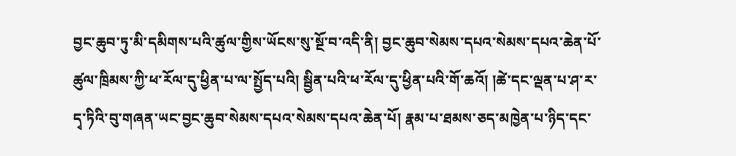བྱང་ཆུབ་ཏུ་མི་དམིགས་པའི་ཚུལ་གྱིས་ཡོངས་སུ་སྔོ་བ་འདི་ནི། བྱང་ཆུབ་སེམས་དཔའ་སེམས་དཔའ་ཆེན་པོ་ཚུལ་ཁྲིམས་ཀྱི་ཕ་རོལ་དུ་ཕྱིན་པ་ལ་སྤྱོད་པའི། སྦྱིན་པའི་ཕ་རོལ་དུ་ཕྱིན་པའི་གོ་ཆའོ། །ཚེ་དང་ལྡན་པ་ཤ་ར་དྭ་ཏིའི་བུ་གཞན་ཡང་བྱང་ཆུབ་སེམས་དཔའ་སེམས་དཔའ་ཆེན་པོ། རྣམ་པ་ཐམས་ཅད་མཁྱེན་པ་ཉིད་དང་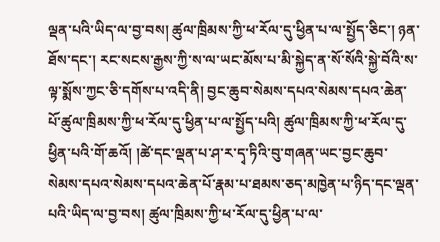ལྡན་པའི་ཡིད་ལ་བྱ་བས། ཚུལ་ཁྲིམས་ཀྱི་ཕ་རོལ་དུ་ཕྱིན་པ་ལ་སྤྱོད་ཅིང་། ཉན་ཐོས་དང་། རང་སངས་རྒྱས་ཀྱི་ས་ལ་ཡང་མོས་པ་མི་སྐྱེད་ན་སོ་སོའི་སྐྱེ་བོའི་ས་ལྟ་སྨོས་ཀྱང་ཅི་དགོས་པ་འདི་ནི། བྱང་ཆུབ་སེམས་དཔའ་སེམས་དཔའ་ཆེན་པོ་ཚུལ་ཁྲིམས་ཀྱི་ཕ་རོལ་དུ་ཕྱིན་པ་ལ་སྤྱོད་པའི། ཚུལ་ཁྲིམས་ཀྱི་ཕ་རོལ་དུ་ཕྱིན་པའི་གོ་ཆའོ། །ཚེ་དང་ལྡན་པ་ཤ་ར་དྭ་ཏིའི་བུ་གཞན་ཡང་བྱང་ཆུབ་སེམས་དཔའ་སེམས་དཔའ་ཆེན་པོ་རྣམ་པ་ཐམས་ཅད་མཁྱེན་པ་ཉིད་དང་ལྡན་པའི་ཡིད་ལ་བྱ་བས། ཚུལ་ཁྲིམས་ཀྱི་ཕ་རོལ་དུ་ཕྱིན་པ་ལ་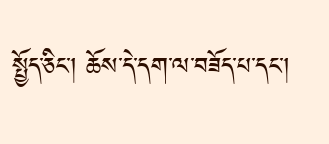སྤྱོད་ཅིང་། ཆོས་དེ་དག་ལ་བཟོད་པ་དང་།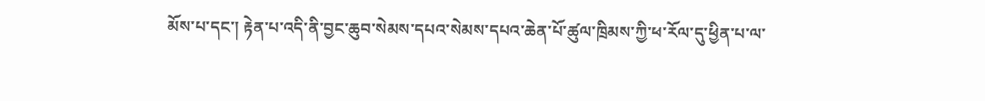མོས་པ་དང་། རྟེན་པ་འདི་ནི་བྱང་ཆུབ་སེམས་དཔའ་སེམས་དཔའ་ཆེན་པོ་ཚུལ་ཁྲིམས་ཀྱི་ཕ་རོལ་དུ་ཕྱིན་པ་ལ་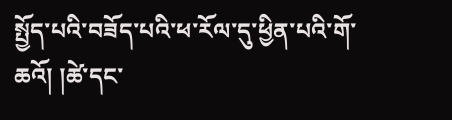སྤྱོད་པའི་བཟོད་པའི་ཕ་རོལ་དུ་ཕྱིན་པའི་གོ་ཆའོ། །ཚེ་དང་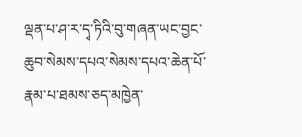ལྡན་པ་ཤ་ར་དྭ་ཏིའི་བུ་གཞན་ཡང་བྱང་ཆུབ་སེམས་དཔའ་སེམས་དཔའ་ཆེན་པོ་རྣམ་པ་ཐམས་ཅད་མཁྱེན་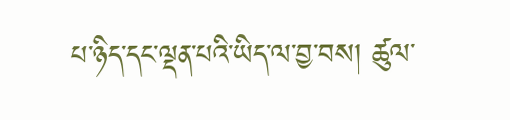པ་ཉིད་དང་ལྡན་པའི་ཡིད་ལ་བྱ་བས། ཚུལ་